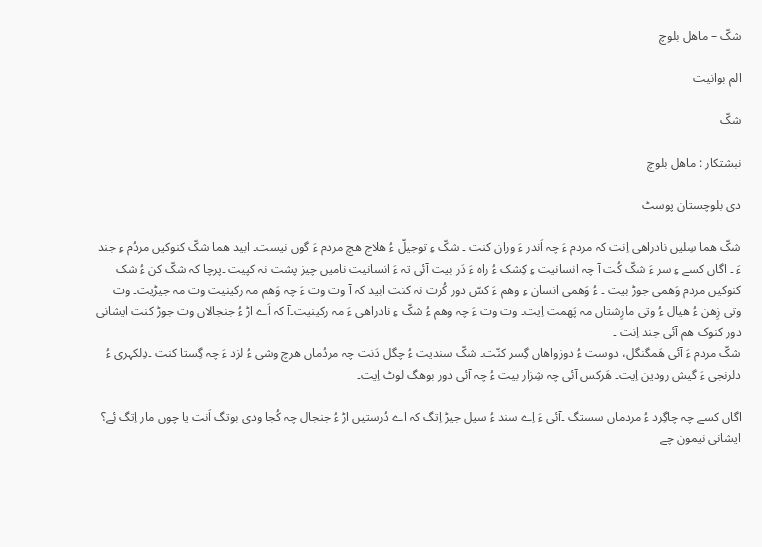شکّ – ماھل بلوچ

الم بوانیت

شکّ

نبشتکار : ماهل بلوچ

دی بلوچستان پوسٹ

شکّ ھما سِلیں نادراهی اِنت کہ مردم ءَ چہ اَندر ءَ وران کنت ۔ شکّ ءِ توجیلّ ءُ ھلاج ھچ مردم ءَ گوں نیست۔ ابید هما شکّ کنوکیں مردُم ءِ جند ءَ ۔ اگاں کسے ءِ سر ءَ شکّ کُت آ چہ انسانیت ءِ کِشک ءُ راه ءَ دَر بیت آئی تہ ءَ انسانیت نامیں چیز پشت نہ کپیت ۔پرچا کہ شکّ کن ءُ شک کنوکیں مردم وَهمی جوڑ بیت ۔ ءُ وَهمی انسان ءِ وهم ءَ کسّ دور کُرت نہ کنت ابید کہ آ وت وت ءَ چہ وَهم مہ رکینیت وت مہ جیڑیت۔ وت وتی زِهن ءُ هیال ءُ وتی مارِشتاں مہ پَهمت اِیت۔ وت وت ءَ چہ وهم ءُ شکّ ءِ نادراهی ءَ مہ رکینیت۔آ کہ اَے اڑ ءُ جنجالاں وت جوڑ کنت ایشانی دور کنوک ھم آئی جند اِنت ۔
شکّ مردم ءَ آئی هَمگنگل، دوست ءُ دوزواھاں گِسر کنّت۔ شکّ سندیت ءُ چگل دَنت چہ مردُماں ھرچ وشی ءُ لزد ءَ چہ گِستا کنت ۔دِلکہری ءُ دلرنجی ءَ گیش رودین اِیت۔ هَرکس آئی چہ شِزار بیت ءُ چہ آئی دور بوھگ لوٹ اِیت۔

اگاں کسے چہ چاگِرد ءُ مردماں سستگ ۔آئی ءَ اِے سند ءُ سیل جیڑ اِتگ کہ اے دُرستیں اڑ ءُ جنجال چہ کُجا ودی بوتگ اَنت یا چوں مار اِتگ ئِے؟ ایشانی نیمون چے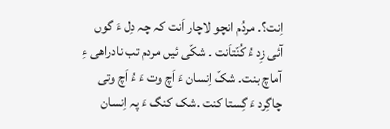اِنت؟۔ مردُم انچو لاچار اَنت کہ چہ دِل ءَ گوں آئی زِد ءُ کُنّتاَنت ۔ شکّی ئیں مردم تب نادراھی ءِ آماچ بنت۔ شکّ اِنسان ءَ اَچ وت ءَ ءُ اَچ وتی چاگِرد ءَ گِستا کنت .شک کنگ ءَ پہ اِنسان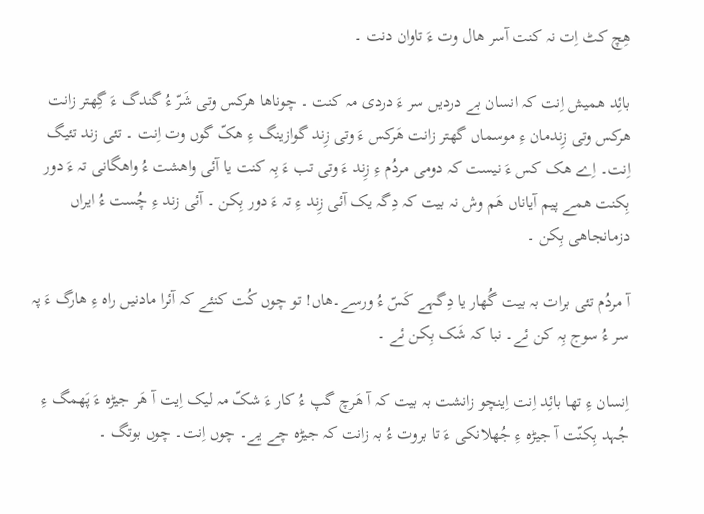هِچ کٹ اِت نہ کنت آسر ھال وت ءَ تاوان دنت ۔

بائِد همیش اِنت کہ انسان بے دردیں سر ءَ دردی مہ کنت ۔ چوناھا هرکس وتی شَرّ ءُ گندگ ءَ گِهتر زانت هرکس وتی زِندمان ءِ موسماں گھتر زانت هَرکس ءَ وتی زِند گوازینگ ءِ هکّ گوں وت اِنت ۔ تئی زند تئیگ اِنت۔ اِے ھک کس ءَ نیست کہ دومی مردُم ءِ زِند ءَ وتی تب ءَ بِہ کنت یا آئی واهشت ءُ واهگانی تہ ءَ دور بِکنت همے پیم آیاناں هَم وش نہ بیت کہ دِگہ یک آئی زِند ءِ تہ ءَ دور بِکن ۔ آئی زند ءِ چُست ءُ ایراں دزمانجاھی بِکن ۔

آ مردُم تئی برات بہ بیت گُهار یا دِگہے کَسّ ءُ ورسے۔ھاں! تو چوں کُت کنئے کہ آئرا مادنیں راہ ءِ ھارگ ءَ پہ سر ءُ سوج بِہ کن ئے۔ نبا کہ شَک بِکن ئے ۔

اِنسان ءِ تها بائِد اِنت اِینچو زانشت بہ بیت کہ آ هَرچ گپ ءُ کار ءَ شکّ مہ لیک اِیت آ هَر جیڑه ءَ پَهمگ ءِ جُہد بِکنّت آ جیڑه ءِ جُهلانکی ءَ تا بروت ءُ بہ زانت کہ جیڑه چے یے۔ چوں اِنت۔ چوں بوتگ ۔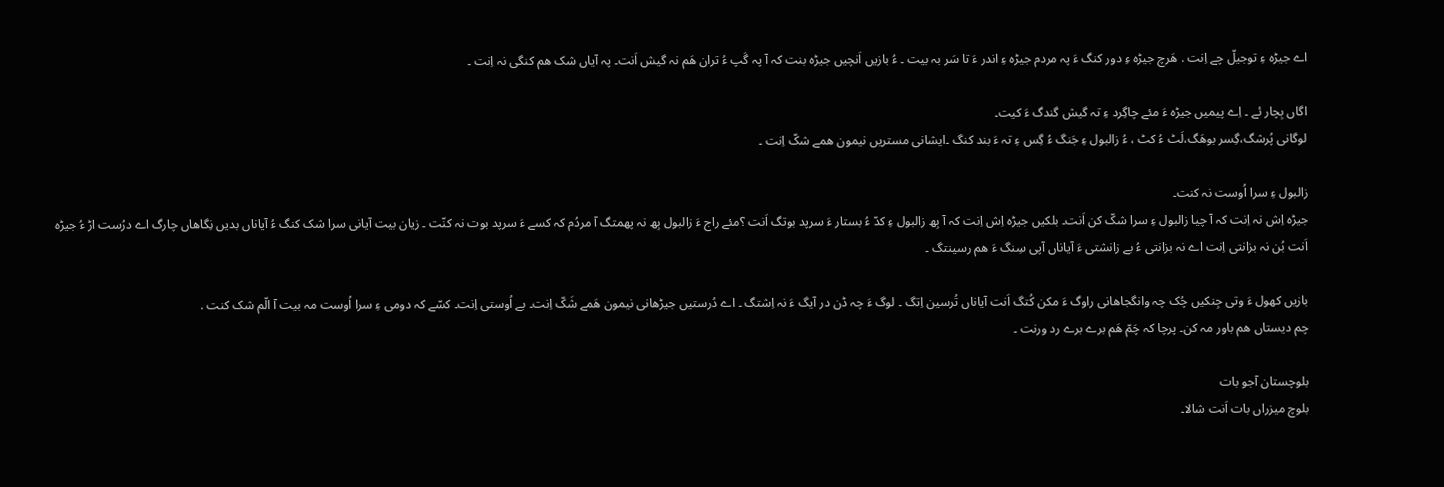اے جیڑه ءِ توجیلّ چے اِنت . هَرچ جیڑه ءِ دور کنگ ءَ پہ مردم جیڑه ءِ اندر ءَ تا سَر بہ بیت ۔ ءُ بازیں اَنچیں جیڑه بنت کہ آ پہ گَپ ءُ تران هَم نہ گیش اَنت۔ پہ آیاں شک ھم کنگی نہ اِنت ۔

اگاں بِچار ئے ۔ اِے پیمیں جیڑہ ءَ مئے چاگِرد ءِ تہ گیش گندگ ءَ کیت۔
لوگانی پُرشگ،گِسر بوهَگ،لَٹ ءُ کٹ ، ءُ زالبول ءِ جَنگ ءُ گِس ءِ تہ ءَ بند کنگ ۔ایشانی مستریں نیمون همے شکّ اِنت ۔

زالبول ءِ سرا اُوست نہ کنت۔
جیڑه اِش نہ اِنت کہ آ چیا زالبول ءِ سرا شکّ کن اَنت۔ بلکیں جیڑه اِش اِنت کہ آ بِھ زالبول ءِ کدّ ءُ بستار ءَ سرپد بوتگ اَنت ؟مئے راج ءَ زالبول بِھ نہ پهمتگ آ مردُم کہ کسے ءَ سرپد بوت نہ کنّت ۔ زیان بیت آیانی سرا شک کنگ ءُ آیاناں بدیں نِگاھاں چارگ اے درُست اڑ ءُ جیڑہ اَنت بُن نہ بزانتی اِنت اے نہ بزانتی ءُ بے زانشتی ءَ آیاناں آپی سِنگ ءَ ھم رسینتگ ۔

بازیں کهول ءَ وتی جِنکیں چُک چہ وانگجاهانی راوگ ءَ مکن کُتگ اَنت آیاناں تُرسین اِتگ ۔ لوگ ءَ چہ ڈن در آیگ ءَ نہ اِشتگ ۔ اے دُرستیں جیڑهانی نیمون هَمے شَکّ اِنت۔ بے اُوستی اِنت۔ کسّے کہ دومی ءِ سرا اُوست مہ بیت آ الّم شک کنت .
چم دیستاں ھم باور مہ کن۔ پرچا کہ چَمّ هَم برے برے رد ورنت ۔

بلوچستان آجو بات
بلوچ میزراں بات اَنت شالا۔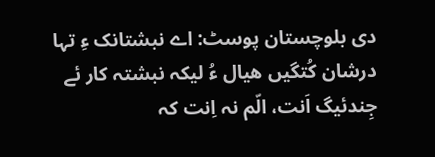دی بلوچستان پوسٹ: اے نبشتانک ءِ تہا درشان کُتگیں ھیال ءُ لیکہ نبشتہ کار ئے جِندئیگ اَنت، الّم نہ اِنت کہ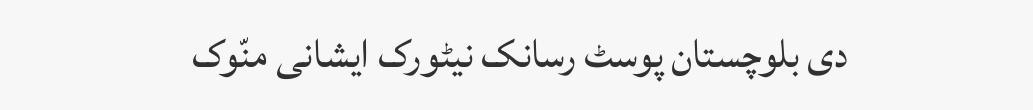دی بلوچستان پوسٹ رسانک نیٹورک ایشانی منّوک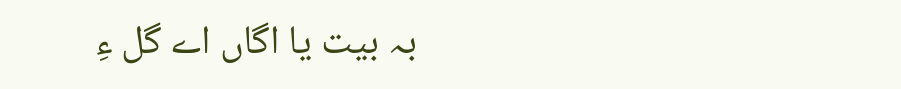بہ بیت یا اگاں اے گل ءِ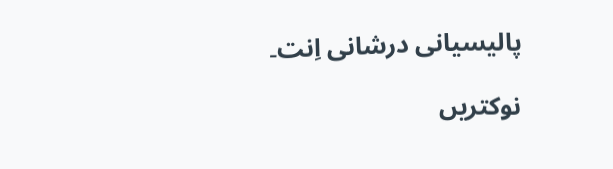پالیسیانی درشانی اِنت۔

نوکتریں